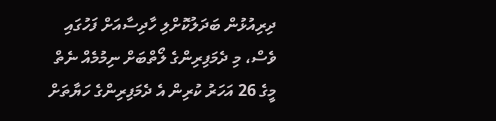ދިރިއުޅުން ބަދަލުކޮށްލި ހާދިސާއަށް ފަހުގައި ވެސް، މި ދެމަފިރިންގެ ލޯތްބަށް ނިމުމެއް ނެތް
މީގެ 26 އަހަރު ކުރިން އެ ދެމަފިރިންގެ ހަޔާތަށް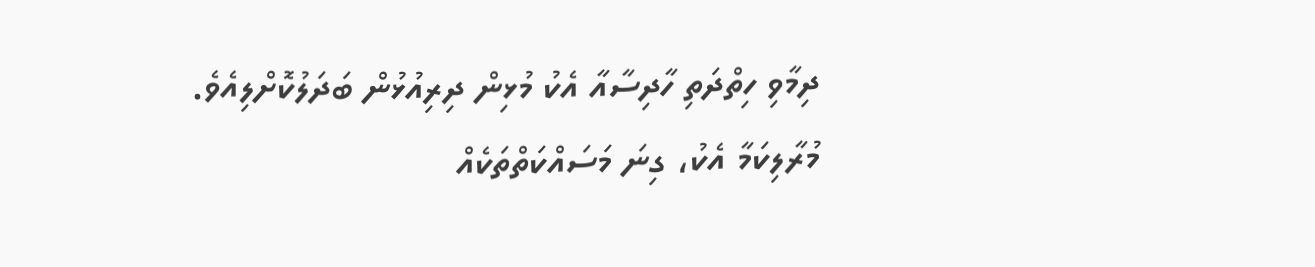ދިމާވި ހިތްދަތި ހާދިސާއާ އެކު މުޅިން ދިރިއުޅުން ބަދަލުކޮށްލިއެވެ. މުރާލިކަމާ އެކު، ގިނަ މަސައްކަތްތަކެއް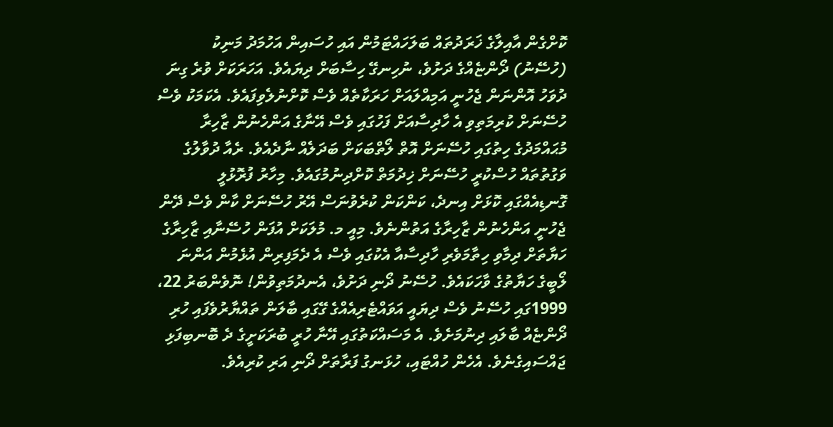ކޮށްގެން އާއިލާގެ ޚަރަދުތައް ބަލަހައްޓަމުން އައި ހުސައިން އަހުމަދު މަނިކު (ހުސޭނު) ދޯންޏެއްގެ ދަށުވެ، ނުހިނގޭ ހިސާބަށް ދިޔައެވެ. އަހަރަކަށް ވުރެ ގިނަ ދުވަހު އޮންނަން ޖެހުނީ އަމިއްލައަށް ހަރަކާތެއް ވެސް ކޮށްނުލެވިފައެވެ. އެކަމަކު ވެސް ހުސޭނަށް ކުރިމަތިވި އެ ހާދިސާއަށް ފަހުގައި ވެސް އޭނާގެ އަންހެނުން ޒާހިރާ މުޙައްމަދުގެ ހިތުގައި ހުސޭނަށް އޮތް ލޯތްބަކަށް ބަދަލެއް ނާދެއެވެ. ރެއާ ދުވާލުގެ ވަގުތުތައް ހުސްކުރީ ހުސޭނަށް ޚިދުމަތް ކޮށްދިނުމުގައެވެ. މިހާރު ފުރޮޅުލީ ގޮނޑިއެއްގައި ކޮޅަށް އިނދެ، ކަންކަން ކުރެވުނަސް އޭރު ހުސޭނަށް ކާން ވެސް ދޭން ޖެހުނީ އަންހެނުން ޒާހިރާގެ އަތުންނެވެ. މިއީ މ. މުލަކަށް އުފަން ހުސޭނާއި ޒާހިރާގެ ހަޔާތަށް ދިމާވި ހިތާމަވެރި ހާދިސާއާ އެކުގައި ވެސް އެ ދެމަފިރިން އުޅެމުން އަންނަ ލޯބީގެ ހަޔާތުގެ ވާހަކައެވެ. ހުސޭނު ދޯނި ދަށުވެ، އެނދުމަތިވުން! ނޮވެންބަރު 22، 1999ގައި ހުސޭނު ވެސް ދިޔައީ އަވައްޓެރިއެއްގެ ގޭގައި ބާލަން ތައްޔާރުވެފައި ހުރި ދޯންޏެއް ބާލައި ދިނުމަށެވެ. އެ މަސައްކަތުގައި އޭނާ ހުރީ ބުރަކަށީގެ ދެ ބޮނބިފަޅި ޖައްސައިގެނެވެ. އެހެން ހުއްޓައި، ހުޅަނގު ފަރާތަށް ދޯނި އަރި ކުރިއެވެ.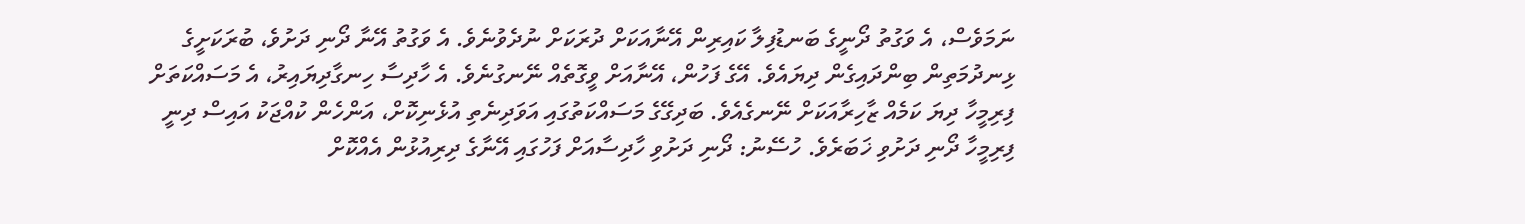ނަމަވެސް، އެ ވަގުތު ދޯނީގެ ބަނޑުފިލާ ކައިރިން އޭނާއަކަށް ދުރަކަށް ނުދެވުނެވެ. އެ ވަގުތު އޭނާ ދޯނި ދަށުވެ، ބުރަކަށީގެ ޅިނދުމަތިން ބިންދައިގެން ދިޔައެވެ. އޭގެ ފަހުން، އޭނާއަށް ވީގޮތެއް ނޭނގުނެވެ. އެ ހާދިސާ ހިނގާދިޔައިރު، އެ މަސައްކަތަށް ފިރިމީހާ ދިޔަ ކަމެއް ޒާހިރާއަކަށް ނޭނގެއެވެ. ބަދިގޭގެ މަސައްކަތުގައި އަވަދިނެތި އުޅެނިކޮށް، އަންހެން ކުއްޖަކު އައިސް ދިނީ ފިރިމީހާ ދޯނި ދަށުވި ޚަބަރެވެ. ހުސޭނު: ދޯނި ދަށުވި ހާދިސާއަށް ފަހުގައި އޭނާގެ ދިރިއުޅުން އެއްކޮށް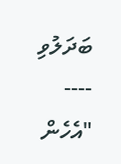ބަދަލުވި ---- "އެހެން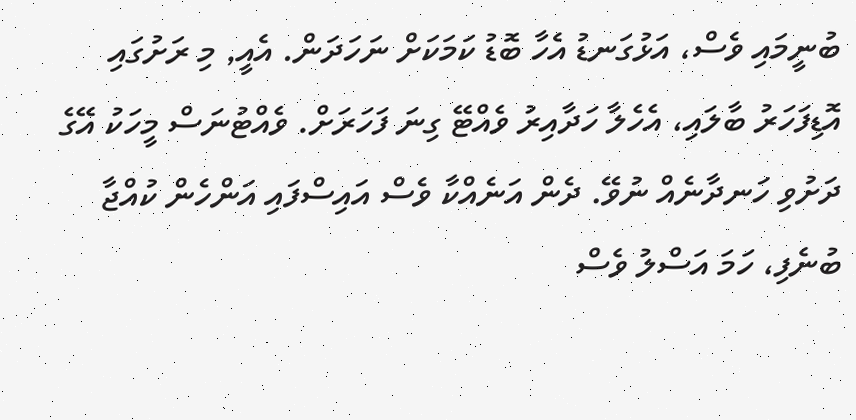ބުނީމައި ވެސް، އަޅުގަނޑު އެހާ ބޮޑު ކަމަކަށް ނަހަދަން. އެއީ, މި ރަށުގައި އޮޑިފަހަރު ބާލައި، އެހެލާ ހަދާއިރު ވެއްޓޭ ގިނަ ފަހަރަށް. ވެއްޓުނަސް މީހަކު އޭގެ ދަށުވި ހަނދާނެއް ނުވޭ. ދެން އަނެއްކާ ވެސް އައިސްފައި އަންހެން ކުއްޖާ ބުނެފި، ހަމަ އަސްލު ވެސް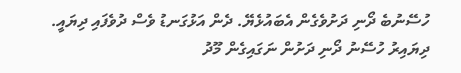ހުސޭނުބެ ދޯނި ދަށުވެގެން އެބައުޅެޔޭ. ދެން އަޅުގަނޑު ވެސް ދުވެފައި ދިޔައީ. ދިޔައިރު ހުސޭނު ދޯނި ދަށުން ނަގައިގެން މޫދު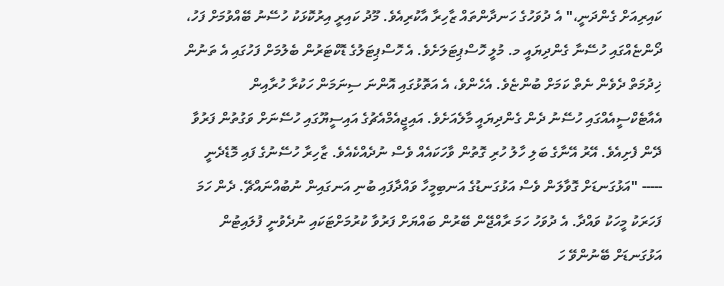ކައިރިއަށް ގެންދަނީ،" އެ ދުވަހުގެ ހަނދާންތައް ޒާހިރާ އާކުރިއެވެ. މޫދު ކައިރީ އިރުކޮޅަކު ހުސޭނު ބޭއްވުމަށް ފަހު، ދޯންޏެއްގައި ހުސޭނާ ގެންދިޔައީ މ. މުލީ ހޮސްޕިޓަލަށެވެ. އެ ހޮސްޕިޓަލުގެ ޑޮކްޓަރުން ބެލުމަށް ފަހުގައި އެ ތަނުން ޚިދުމަތް ދެވެން ނެތް ކަމަށް ބުންޏެވެ. އެހެންވެ، އެ އަތޮޅުގައި އޮންނަ ސިނަމަން ހަކުރާ ހުރާއިން އެއާޓެކްސީއެއްގައި ހުސޭނު ދެން ގެންދިޔައީ މާލެއަށެވެ. އައިޖީއެމްއެޗުގެ އައިސީޔޫގައި ހުސޭނަށް ވަގުތުން ފަރުވާ ދޭން ފެށިއެވެ. އޭރު އޭނާގެ ބަލި ހާލު ހުރި ގޮތުން ވާހަކައެއް ވެސް ނުދެއްކެއެވެ. ޒާހިރާ ހުސޭނުގެ ފައި މޮޑެދެނީ ----- "އަޅުގަނޑަށް ގޮވާލަން ވެސް އަޅުގަނޑުގެ އަނބިމީހާ ވައްދާފައި ބުނި އަނގައިން ނުބުއްނައްޗޭ. ދެން ހަމަ ފަހަރަކު މީހަކު ވައްދާ. އެ ދުވަހު ހަމަ ރާއްޖޭން ބޭރުން ބައްޔަށް ފަރުވާ ކުރުމަށްޓަކައި ނުދެވުނީ ފުލައިޓުން އަޅުގަނޑަށް ބޭނުންވޭ ހަ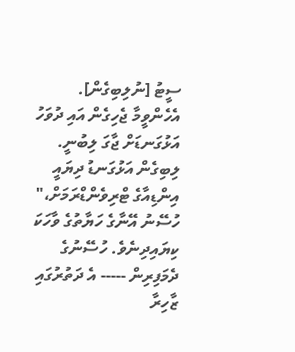ސީޓު [ނުލިބިގެން]. އެހެންވީމާ ޖެހިގެން އައި ދުވަހު އަޅުގަނޑަށް ޖާގަ ލިބުނީ. ލިބިގެން އަޅުގަނޑު ދިޔައީ އިންޑިއާގެ ޓްރިވެންޑްރަމަށް،" ހުސޭނު އޭނާގެ ހަޔާތުގެ ވާހަކަ ކިޔައިދިނެވެ. ހުސޭނުގެ ދެމަފިރިން ----- އެ ދަތުރުގައި ޒާހިރާ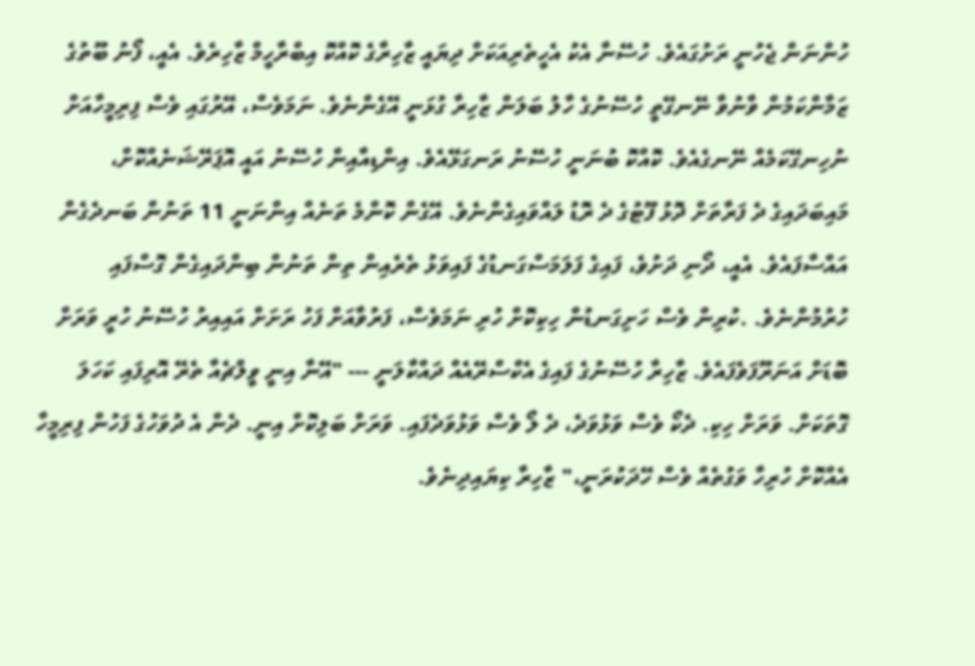ހުންނަން ޖެހުނީ ރަށުގައެވެ. ހުސޭނާ އެކު އެހީތެރިއަކަށް ދިޔައީ ޒާހިރާގެ ކޮއްކޮ އިބްރާހީމް ޒާހިރެވެ. އެއީ، ފޯނު ބޫތުގެ ޒަމާންކަމުން ވާނުވާ ނޭނގޭތީ ހުސޭނުގެ ހާލު ބަލަން ޒާހިރާ ގުޅަނީ އޭގެންނެވެ. ނަމަވެސް، އޭރުގައި ވެސް ފިރިމީހާއަށް ނުހިނގޭކަމެއް ނޭނގެއެވެ. ކޮއްކޮ ބުނަނީ ހުސޭނު ރަނގަޅޭއެވެ. އިންޑިއާއިން ހުސޭނު އައީ އޮޕަރޭޝަނެއްކޮށް، މައިބަދައިގެ ދެ ފަރާތަށް ދޮޅު ފޫޓުގެ ދެ ރޮޑު ލައްވައިގެންނެވެ. އޭގެން ކޮންމެ ތަނެއް އިންނަނީ 11 ތަނުން ބަނދެގެން އައްސާފައެވެ. އެއީ، ދޯނި ދަށުވެ، ފައިގެ ފަލަމަސްގަނޑުގެ ފައިވަޅު ތެރެއިން ތިން ތަނުން ބިންދައިގެން ގޮސްފައި ހުރުމުންނެވެ. .ކުރިން ވެސް ހަށިގަނޑުން ހިކިކޮށް ހުރި ނަމަވެސް، ފަރުވާއަށް ފަހު ރަށަށް އައިއިރު ހުސޭނު ހުރީ ވަރަށް ބޮޑަށް އަނަރޫފަވެފައެވެ. ޒާހިރާ ހުސޭނުގެ ފައިގެ އެކްސްރޭއެއް ދައްކާލަނީ --- "އޭނާ އިނީ ވީލްޗެއާ ތެރޭ އޮރިފައި ކަހަލަ ގޮތަކަށް. ވަރަށް ހިކި. ދެކޯ ވެސް ވަޅުވަދެ، ދެ ލޯ ވެސް ވަޅުވަދެފައި. ވަރަށް ބަލިކޮށް އިނީ. ދެން އެ ދުވަހުގެ ފަހުން ފިރިމީހާ އެއްކޮށް ހުރިހާ ވަގުތެއް ވެސް ހޭދަކުރަނީ،" ޒާހިރާ ކިޔައިދިނެވެ.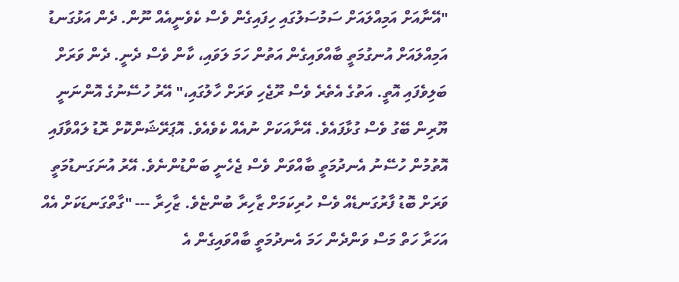"އޭނާއަށް އަމިއްލައަށް ސަމުސަލުގައި ހިފައިގެން ވެސް ކެވެނީއެއް ނޫން. ދެން އަޅުގަނޑު އަމިއްލައަށް އުނގުމަތީ ބާއްވައިގެން އަތުން ހަމަ ލަވައި، ކާން ވެސް ދެނީ. ދެން ވަރަށް ބަލިވެފައި އޮތީ. އަތުގެ އެތެރެ ވެސް ރޫޖެހި ވަރަށް ހާލުގައި،" އޭރު ހުސޭނުގެ އޮންނަނީ ޔޫރިން ބޭގު ވެސް ގުޅާފައެވެ. އޭނާއަކަށް ނުއެއް ކެވެއެވެ. އޮޕަރޭޝަންކޮށް ރޮޑު ލައްވާފައި އޮތުމުން ހުސޭނު އެނދުމަތީ ބާއްވަން ވެސް ޖެހެނީ ބަންޑުންނެވެ. އޭރު އުނަގަނޑުމަތީ ވަރަށް ބޮޑު ފާރުގަނޑެއް ވެސް ހުރިކަމަށް ޒާހިރާ ބުންޏެވެ. ޒާހިރާ --- "ގާތްގަނޑަކަށް އެއް އަހަރާ ހަތް މަސް ވަންދެން ހަމަ އެނދުމަތީ ބާއްވައިގެން އެ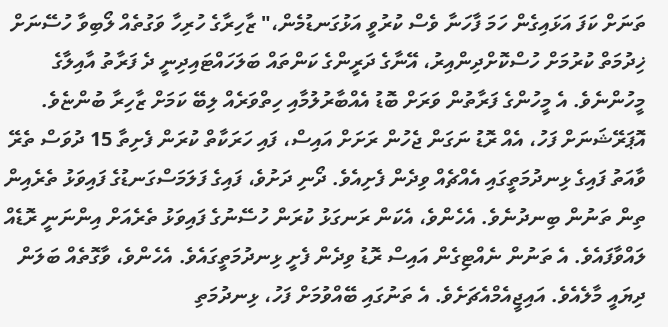ތަނަށް ކަފަ އަޅައިގެން ހަމަ ފާހަނާ ވެސް ކުރުވީ އަޅުގަނޑުމެން،" ޒާހިރާގެ ހުރިހާ ވަގުތެއް ލޯބިވާ ހުސޭނަށް ޚިދުމަތް ކުރުމަށް ހުސްކޮށްދިންއިރު، އޭނާގެ ދަރީންގެ ކަންތައް ބަލަހައްޓައިދިނީ ދެ ފަރާތު އާއިލާގެ މީހުންނެވެ. އެ މީހުންގެ ފަރާތުން ވަރަށް ބޮޑު އެއްބާރުލުމާއި ހިތްވަރެއް ލިބޭ ކަމަށް ޒާހިރާ ބުންޏެވެ. އޮޕަރޭޝަނަށް ފަހު، އެއް ރޮޑު ނަގަން ޖެހުން ރަށަށް އައިސް، ފައި ހަރަކާތް ކުރަން ފެށިތާ 15 ދުވަސް ތެރޭ ވާއަތު ފައިގެ ޅިނދުމަތީގައި އެއްޗެއް ވިދެން ފެށިއެވެ. ދޯނި ދަށުވެ، ފައިގެ ފަލަމަސްގަނޑުގެ ފައިވަޅު ތެރެއިން ތިން ތަނުން ބިނދުނެވެ. އެހެންވެ، އެކަން ރަނގަޅު ކުރަން ހުސޭނުގެ ފައިވަޅު ތެރެއަށް އިންނަނީ ރޮޑެއް ލައްވާފައެވެ. އެ ތަނުން ނެއްޓިގެން އައިސް ރޮޑު ވިދެން ފެށީ ޅިނދުމަތީގައެވެ. އެހެންވެ، ވާގޮތެއް ބަލަން ދިޔައީ މާލެއެވެ. އައިޖީއެމްއެޗަށެވެ. އެ ތަނުގައި ބޭއްވުމަށް ފަހު، ޅިނދުމަތި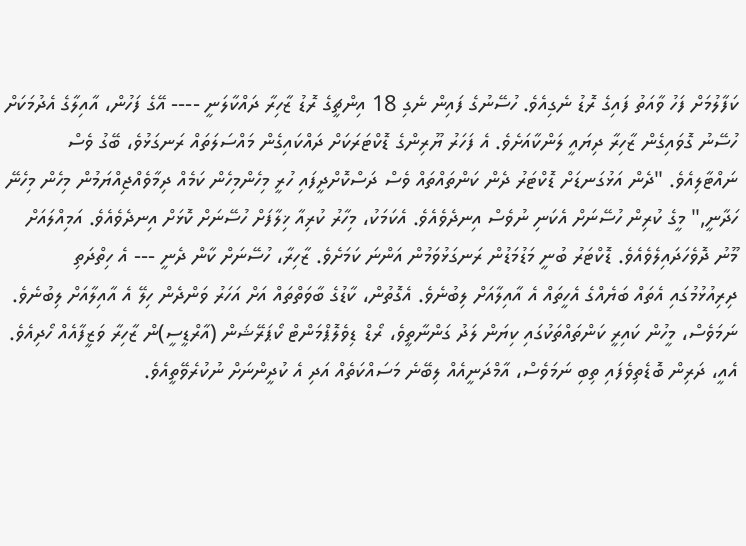ކަފާލުމަށް ފަހު ވާއަތު ފައިގެ ރޮޑު ނެގިއެވެ. ހުސޭނުގެ ފައިން ނެގި 18 އިންޗީގެ ރޮޑު ޒާހިރާ ދައްކާލަނީ ---- އޭގެ ފަހުން، އާއިލާގެ އެދުމަކަށް ހުސޭނު ގޮވައިގެން ޒާހިރާ ދިޔައީ ލަންކާއަށެވެ. އެ ފަހަރު ޔޫރިންގެ ޑޮކްޓަރަކަށް ދައްކައިގެން މައްސަލަތައް ރަނގަޅުވެ، ބޭގު ވެސް ނައްޓާލިއެވެ. "ދެން އަޅުގަނޑަށް ޑޮކްޓަރު ދެން ކަންތައްތައް ވެސް ދަސްކޮށްދީފައި ހުރީ މިހެންމިހެން ކަމެއް ދިމާވެއްޖިއްޔަމުން މިހެން މިހެނޭ ހަދާނީ," މީގެ ކުރިން ހުސޭނަށް އެކަނި ނުވެސް އިނދެވެއެވެ. އެކަމަކު، މިހާރު ކުރިއާ ޚިލާފަށް ހުސޭނަށް ކޮޅަށް އިނދެވެއެވެ. އަމިއްލައަށް މޫނު ދޮވެހަދައިލެވެއެވެ. ޑޮކްޓަރު ބުނީ މަޑުމަޑުން ރަނގަޅުވަމުން އަންނަ ކަމަށެވެ. ޒާހިރާ، ހުސޭނަށް ކާން ދެނީ --- އެ ހިތްދަތި ދިރިއުޅުމުގައި އެތައް ބަޔެއްގެ އެހީތައް އެ އާއިލާއަށް ލިބުނެވެ. އެގޮތުން، ކާޑުގެ ބާވަތްތައް އަށް އަހަރު ވަންދެން ހިލޭ އެ އާއިލާއަށް ލިބުނެވެ. ނަމަވެސް، މީހުން ކައިރީ ކަންތައްތަކުގައި ކިޔަން ލަދު ގަންނާތީވެ، ރޯޑް ޑިވެލޮޕްމަންޓް ކޯޕަރޭޝަން (އާރްޑީސީ)ން ޒާހިރާ ވަޒީފާއެއް ހޯދިއެވެ. އެއީ، ދަރިން ބޮޑެތިވެފައި ތިބި ނަމަވެސް، އާމްދަނީއެއް ލިބޭނެ މަސައްކަތެއް އަދި އެ ކުދީންނަށް ނުކުރެވޭތީއެވެ.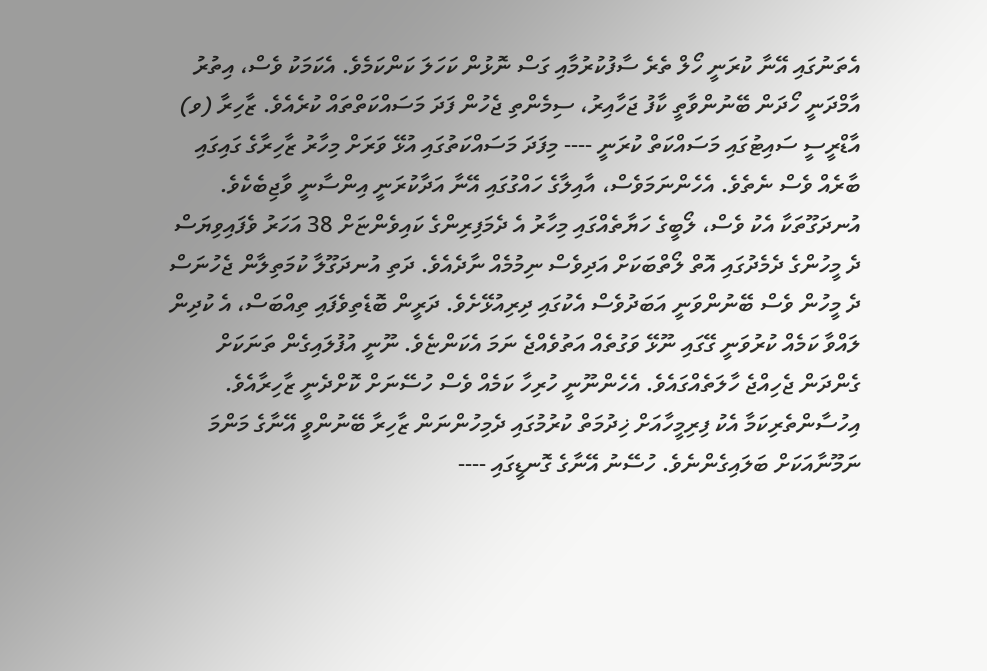އެތަނުގައި އޭނާ ކުރަނީ ހޯލް ތެރެ ސާފުކުރުމާއި ގަސް ނޮޅުން ކަހަލަ ކަންކަމެވެ. އެކަމަކު ވެސް، އިތުރު އާމްދަނީ ހޯދަން ބޭނުންވާތީ ކާފު ޖަހާއިރު، ސިމެންތި ޖެހުން ފަދަ މަސައްކަތްތައް ކުރެއެވެ. ޒާހިރާ (ވ) އާޑްރީސީ ސައިޓުގައި މަސައްކަތް ކުރަނީ ---- މިފަދަ މަސައްކަތުގައި އުޅޭ ވަރަށް މިހާރު ޒާހިރާގެ ގައިގައި ބާރެއް ވެސް ނެތެވެ. އެހެންނަމަވެސް، އާއިލާގެ ހައްގުގައި އޭނާ އަދާކުރަނީ އިންސާނީ ވާޖިބެކެވެ. އުނދަގޫތަކާ އެކު ވެސް، ލޯބީގެ ހަޔާތެއްގައި މިހާރު އެ ދެމަފިރިންގެ ކައިވެންޏަށް 38 އަހަރު ވެފައިވިޔަސް ދެ މީހުންގެ ދެމެދުގައި އޮތް ލޯތްބަކަށް އަދިވެސް ނިމުމެއް ނާދެއެވެ. ދަތި އުނދަގޫލާ ކުމަތިލާން ޖެހުނަސް ދެ މީހުން ވެސް ބޭނުންވަނީ އަބަދުވެސް އެކުގައި ދިރިއުޅޭށެވެ. ދަރީން ބޮޑެތިވެފައި ތިއްބަސް، އެ ކުދިން ލައްވާ ކަމެއް ކުރުވަނީ ގޭގައި ނޫޅޭ ވަގުތެއް އަތުވެއްޖެ ނަމަ އެކަންޏެވެ. ނޫނީ އުފުލައިގެން ތަނަކަށް ގެންދަން ޖެހިއްޖެ ހާލަތެއްގައެވެ. އެހެންނޫނީ ހުރިހާ ކަމެއް ވެސް ހުސޭނަށް ކޮށްދެނީ ޒާހިރާއެވެ. އިހުސާންތެރިކަމާ އެކު ފިރިމީހާއަށް ޚިދުމަތް ކުރުމުގައި ދެމިހުންނަން ޒާހިރާ ބޭނުންވީ އޭނާގެ މަންމަ ނަމޫނާއަކަށް ބަލައިގެންނެވެ. ހުސޭނު އޭނާގެ ގޮނޑީގައި ----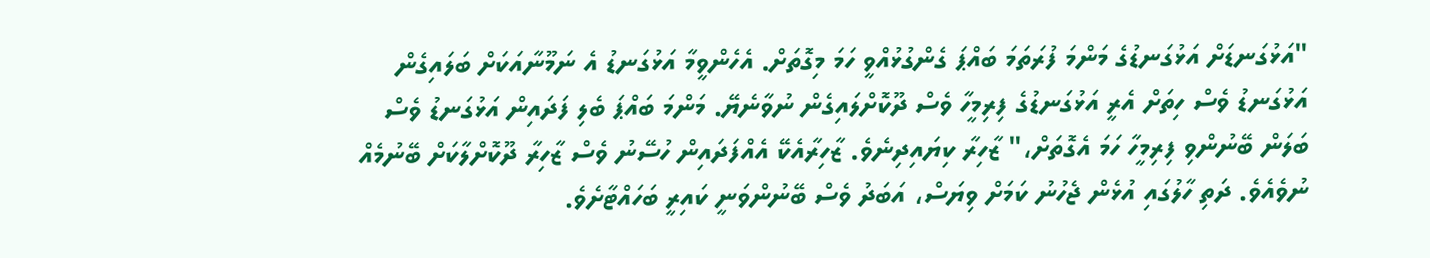"އަޅުގަނޑަށް އަޅުގަނޑުގެ މަންމަ ފުރަތަމަ ބައްޕަ ގެންގުޅުއްވީ ހަމަ މިގޮތަށް. އެހެންވީމާ އަޅުގަނޑު އެ ނަމޫނާއަކަށް ބަލައިގެން އަޅުގަނޑު ވެސް ހިތަށް އެރީ އަޅުގަނޑުގެ ފިރިމީހާ ވެސް ދޫކޮށްލައިގެން ނުވާނެޔޭ. މަންމަ ބައްޕަ ބެލި ފަދައިން އަޅުގަނޑު ވެސް ބަލަން ބޭނުންވި ފިރިމީހާ ހަމަ އެގޮތަށް،" ޒާހިރާ ކިޔައިދިނެވެ. ޒާހިރާއެކޭ އެއްފަދައިން ހުސޭނު ވެސް ޒާހިރާ ދޫކޮށްލާކަށް ބޭނުމެއް ނުވެއެވެ. ދަތި ހާލުގައި އުޅެން ޖެހުނު ކަމަށް ވިޔަސް، އަބަދު ވެސް ބޭނުންވަނީ ކައިރީ ބަހައްޓާށެވެ.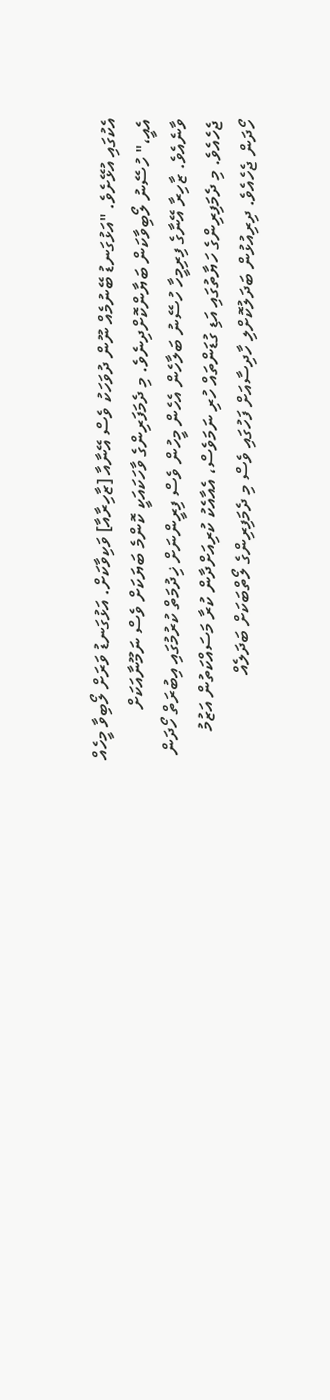އެކުގައި އުޅޭށެވެ. "އަޅުގަނޑު ބޭނުމެއް ނޫން ދުވަހަކު ވެސް އޭނާއާ [ޒާހިރާއާ] ވަކިވާކަށް. އަޅުގަނޑު ވަރަށް ލޯބިވާ މީހެއް އެއީ،" ހުސޭނު ލޯބިވާކަން ބަޔާންކޮށްދިނެވެ. މި ދެމަފަރިންގެ ވާހަކައަކީ ކޮންމެ ބަޔަކަށް ވެސް ނަމޫނާއަކަށް ވާނެއެވެ. ޒާހިރާ އޭނާގެ ފިރިމީހާ ހުސޭނު ބަލާހެން އެހެން މީހުން ވެސް ފިރީންނަށް ޚިދުމަތް ކުރުމުގައި އިބުރަތް ހޯދަން ޖެހެއެވެ. މި ދެމަފިރިންގެ ހަޔާތުގައި އަޑި ގުޑަންތައް ހުރި ނަމަވެސް، އެއާއެކު ކުރިއަށްދާން ކުރާ މަސައްކަތުން އަޒުމު ހޯދަން ޖެހެއެވެ. ދިރިއުޅުން ބަދަލުކޮށްލި ހާދިސާއަށް ފަހުގައި ވެސް މި ދެމަފިރިންގެ ލޯތްބަކަށް ބަދަލެއް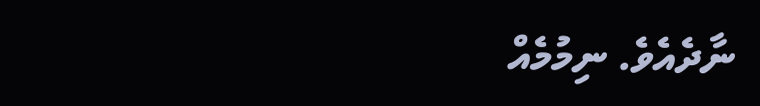ނާދެއެވެ. ނިމުމެއް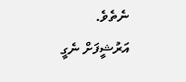ނެތެވެ.
އަރުޝީފަށް ނެގީ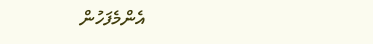އެންމެފަހުން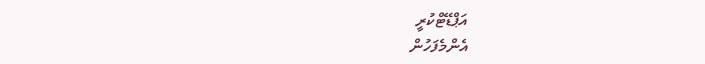އަޕްޑޭޓްކުރީ
އެންމެފަހުން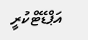އަޕްޑޭޓްކުރީ